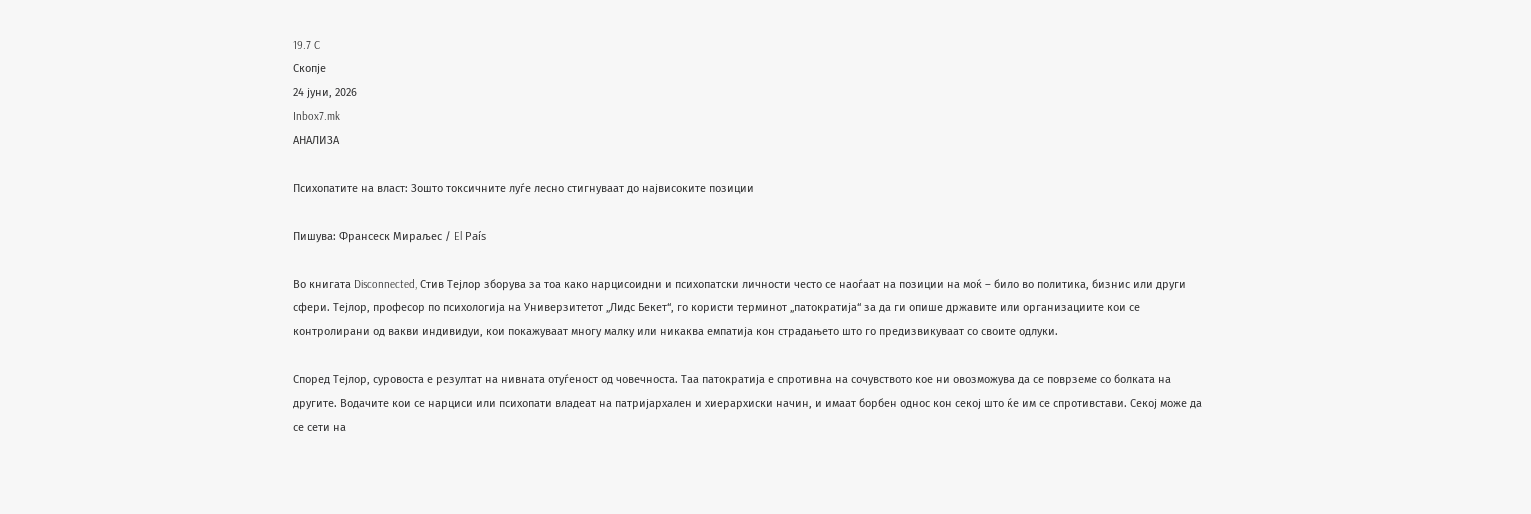19.7 C
Скопје
24 јуни, 2026
Inbox7.mk
АНАЛИЗА

Психопатите на власт: Зошто токсичните луѓе лесно стигнуваат до највисоките позиции

Пишува: Франсеск Мираљес / El País

Во книгата Disconnected, Стив Тејлор зборува за тоа како нарцисоидни и психопатски личности често се наоѓаат на позиции на моќ – било во политика, бизнис или други сфери. Тејлор, професор по психологија на Универзитетот „Лидс Бекет“, го користи терминот „патократија“ за да ги опише државите или организациите кои се контролирани од вакви индивидуи, кои покажуваат многу малку или никаква емпатија кон страдањето што го предизвикуваат со своите одлуки.

Според Тејлор, суровоста е резултат на нивната отуѓеност од човечноста. Таа патократија е спротивна на сочувството кое ни овозможува да се поврземе со болката на другите. Водачите кои се нарциси или психопати владеат на патријархален и хиерархиски начин, и имаат борбен однос кон секој што ќе им се спротивстави. Секој може да се сети на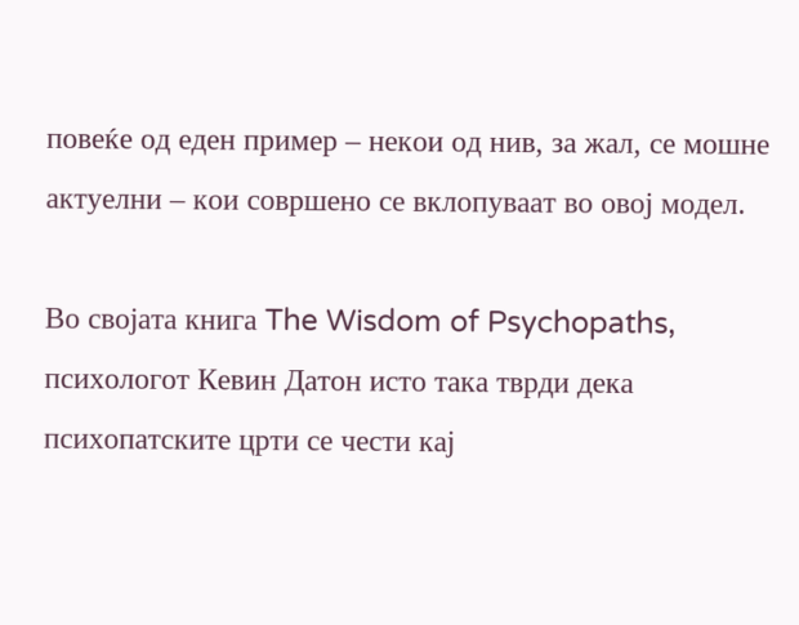повеќе од еден пример – некои од нив, за жал, се мошне актуелни – кои совршено се вклопуваат во овој модел.

Во својата книга The Wisdom of Psychopaths, психологот Кевин Датон исто така тврди дека психопатските црти се чести кај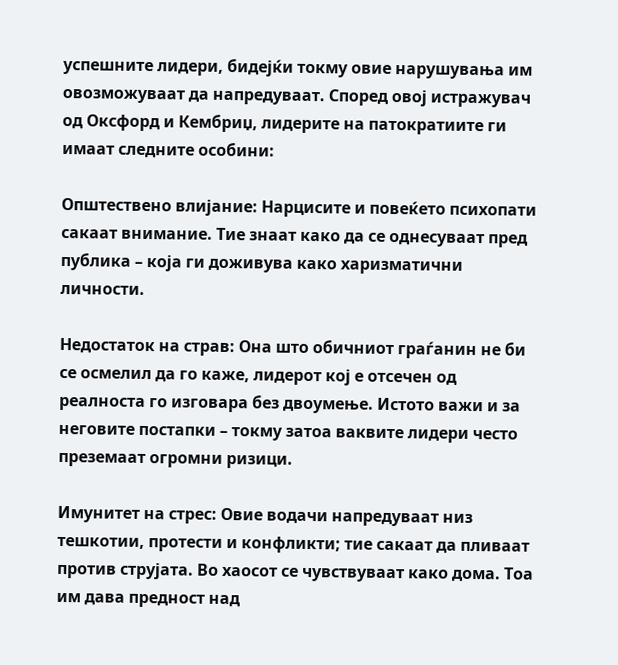успешните лидери, бидејќи токму овие нарушувања им овозможуваат да напредуваат. Според овој истражувач од Оксфорд и Кембриџ, лидерите на патократиите ги имаат следните особини:

Општествено влијание: Нарцисите и повеќето психопати сакаат внимание. Тие знаат како да се однесуваат пред публика – која ги доживува како харизматични личности.

Недостаток на страв: Она што обичниот граѓанин не би се осмелил да го каже, лидерот кој е отсечен од реалноста го изговара без двоумење. Истото важи и за неговите постапки – токму затоа ваквите лидери често преземаат огромни ризици.

Имунитет на стрес: Овие водачи напредуваат низ тешкотии, протести и конфликти; тие сакаат да пливаат против струјата. Во хаосот се чувствуваат како дома. Тоа им дава предност над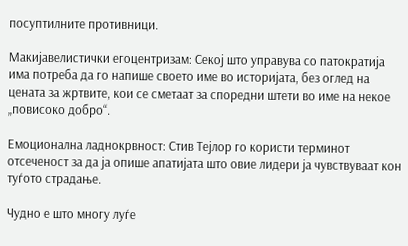посуптилните противници.

Макијавелистички егоцентризам: Секој што управува со патократија има потреба да го напише своето име во историјата, без оглед на цената за жртвите, кои се сметаат за споредни штети во име на некое „повисоко добро“.

Емоционална ладнокрвност: Стив Тејлор го користи терминот отсеченост за да ја опише апатијата што овие лидери ја чувствуваат кон туѓото страдање.

Чудно е што многу луѓе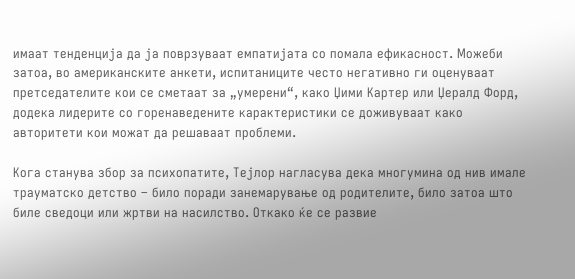имаат тенденција да ја поврзуваат емпатијата со помала ефикасност. Можеби затоа, во американските анкети, испитаниците често негативно ги оценуваат претседателите кои се сметаат за „умерени“, како Џими Картер или Џералд Форд, додека лидерите со горенаведените карактеристики се доживуваат како авторитети кои можат да решаваат проблеми.

Кога станува збор за психопатите, Тејлор нагласува дека многумина од нив имале трауматско детство – било поради занемарување од родителите, било затоа што биле сведоци или жртви на насилство. Откако ќе се развие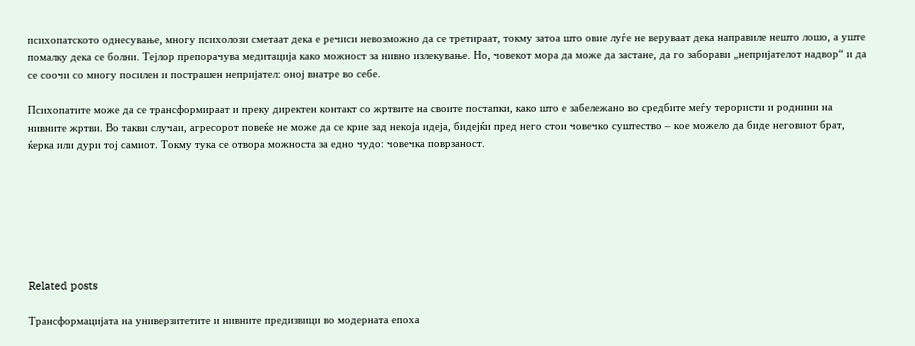психопатското однесување, многу психолози сметаат дека е речиси невозможно да се третираат, токму затоа што овие луѓе не веруваат дека направиле нешто лошо, а уште помалку дека се болни. Тејлор препорачува медитација како можност за нивно излекување. Но, човекот мора да може да застане, да го заборави „непријателот надвор“ и да се соочи со многу посилен и пострашен непријател: оној внатре во себе.

Психопатите може да се трансформираат и преку директен контакт со жртвите на своите постапки, како што е забележано во средбите меѓу терористи и роднини на нивните жртви. Во такви случаи, агресорот повеќе не може да се крие зад некоја идеја, бидејќи пред него стои човечко суштество – кое можело да биде неговиот брат, ќерка или дури тој самиот. Токму тука се отвора можноста за едно чудо: човечка поврзаност.







Related posts

Трансформацијата на универзитетите и нивните предизвици во модерната епоха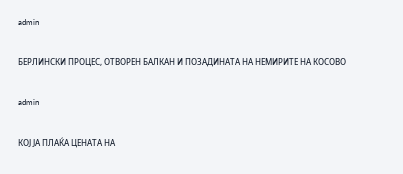admin

БЕРЛИНСКИ ПРОЦЕС, ОТВОРЕН БАЛКАН И ПОЗАДИНАТА НА НЕМИРИТЕ НА КОСОВО

admin

КОЈ ЈА ПЛАЌА ЦЕНАТА НА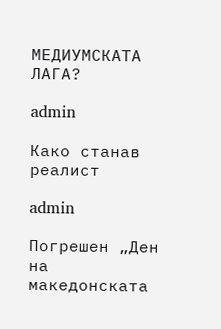МЕДИУМСКАТА ЛАГА?

admin

Како станав реалист

admin

Погрешен „Ден на македонската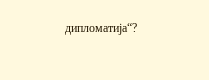дипломатија“?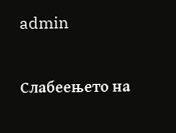admin

Слабеењето на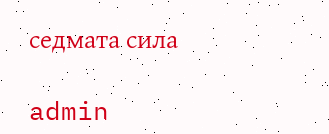седмата сила

admin